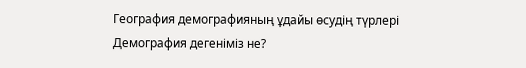География демографияның ұдайы өсудің түрлері
Демография дегеніміз не?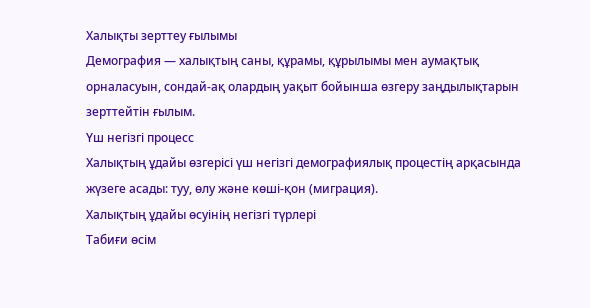Халықты зерттеу ғылымы
Демография — халықтың саны, құрамы, құрылымы мен аумақтық орналасуын, сондай-ақ олардың уақыт бойынша өзгеру заңдылықтарын зерттейтін ғылым.
Үш негізгі процесс
Халықтың ұдайы өзгерісі үш негізгі демографиялық процестің арқасында жүзеге асады: туу, өлу және көші-қон (миграция).
Халықтың ұдайы өсуінің негізгі түрлері
Табиғи өсім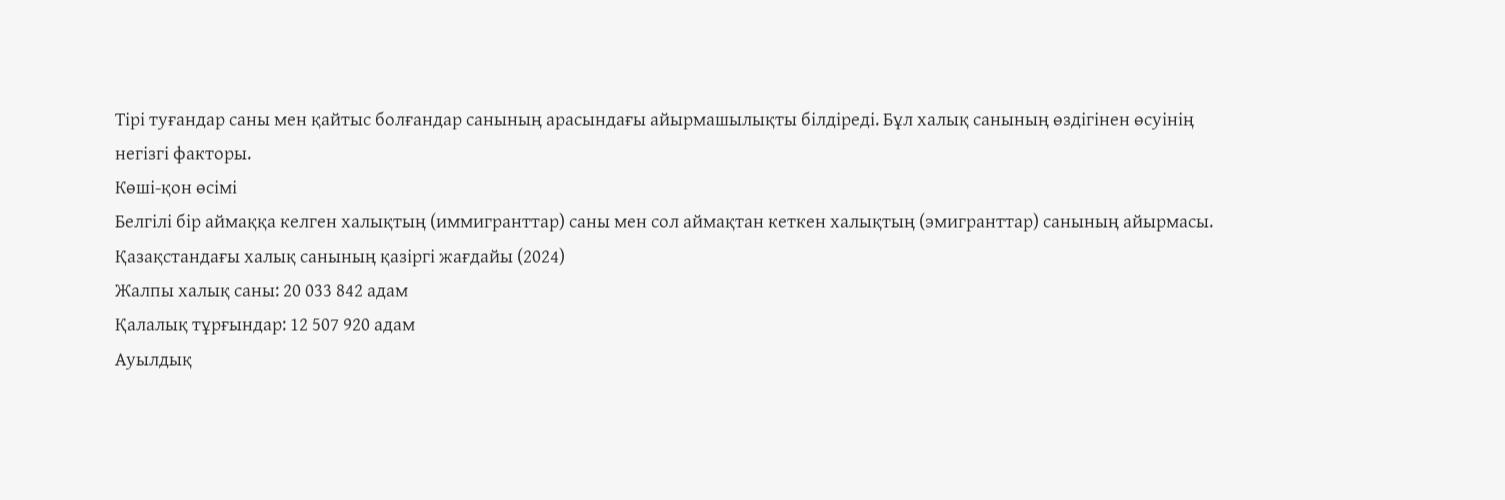Тірі туғандар саны мен қайтыс болғандар санының арасындағы айырмашылықты білдіреді. Бұл халық санының өздігінен өсуінің негізгі факторы.
Көші-қон өсімі
Белгілі бір аймаққа келген халықтың (иммигранттар) саны мен сол аймақтан кеткен халықтың (эмигранттар) санының айырмасы.
Қазақстандағы халық санының қазіргі жағдайы (2024)
Жалпы халық саны: 20 033 842 адам
Қалалық тұрғындар: 12 507 920 адам
Ауылдық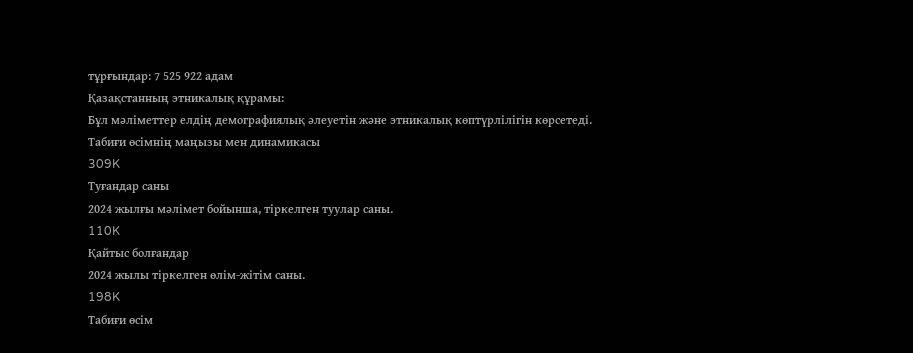тұрғындар: 7 525 922 адам
Қазақстанның этникалық құрамы:
Бұл мәліметтер елдің демографиялық әлеуетін және этникалық көптүрлілігін көрсетеді.
Табиғи өсімнің маңызы мен динамикасы
309K
Туғандар саны
2024 жылғы мәлімет бойынша, тіркелген туулар саны.
110K
Қайтыс болғандар
2024 жылы тіркелген өлім-жітім саны.
198K
Табиғи өсім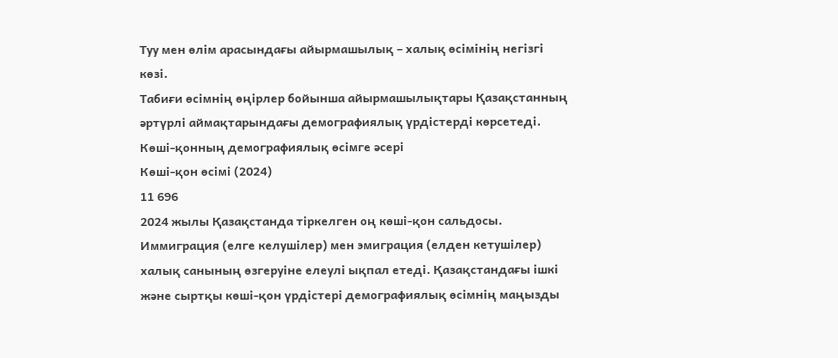Туу мен өлім арасындағы айырмашылық – халық өсімінің негізгі көзі.
Табиғи өсімнің өңірлер бойынша айырмашылықтары Қазақстанның әртүрлі аймақтарындағы демографиялық үрдістерді көрсетеді.
Көші-қонның демографиялық өсімге әсері
Көші-қон өсімі (2024)
11 696
2024 жылы Қазақстанда тіркелген оң көші-қон сальдосы.
Иммиграция (елге келушілер) мен эмиграция (елден кетушілер) халық санының өзгеруіне елеулі ықпал етеді. Қазақстандағы ішкі және сыртқы көші-қон үрдістері демографиялық өсімнің маңызды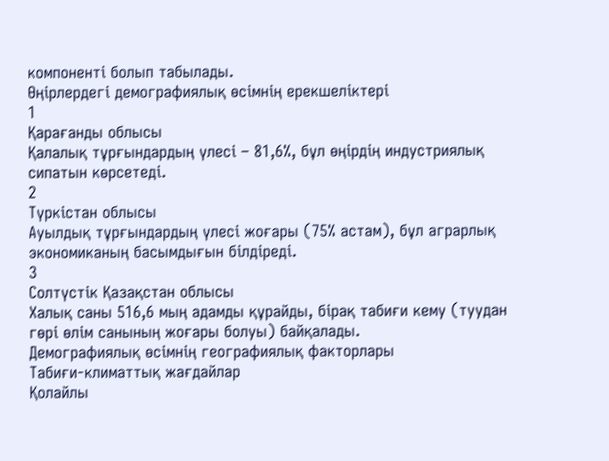компоненті болып табылады.
Өңірлердегі демографиялық өсімнің ерекшеліктері
1
Қарағанды облысы
Қалалық тұрғындардың үлесі – 81,6%, бұл өңірдің индустриялық сипатын көрсетеді.
2
Түркістан облысы
Ауылдық тұрғындардың үлесі жоғары (75% астам), бұл аграрлық экономиканың басымдығын білдіреді.
3
Солтүстік Қазақстан облысы
Халық саны 516,6 мың адамды құрайды, бірақ табиғи кему (туудан гөрі өлім санының жоғары болуы) байқалады.
Демографиялық өсімнің географиялық факторлары
Табиғи-климаттық жағдайлар
Қолайлы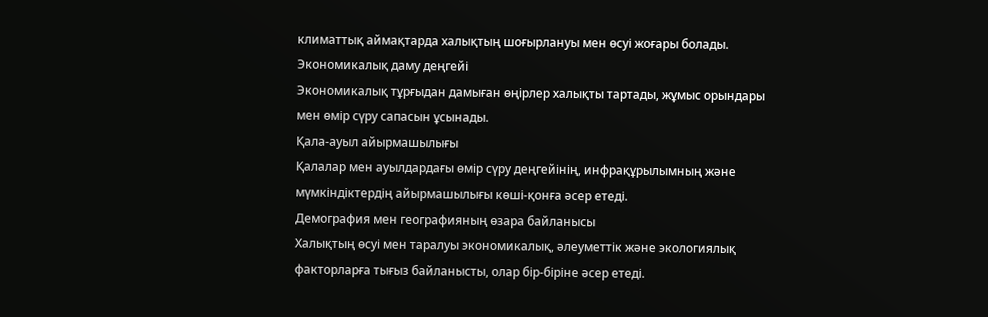климаттық аймақтарда халықтың шоғырлануы мен өсуі жоғары болады.
Экономикалық даму деңгейі
Экономикалық тұрғыдан дамыған өңірлер халықты тартады, жұмыс орындары мен өмір сүру сапасын ұсынады.
Қала-ауыл айырмашылығы
Қалалар мен ауылдардағы өмір сүру деңгейінің, инфрақұрылымның және мүмкіндіктердің айырмашылығы көші-қонға әсер етеді.
Демография мен географияның өзара байланысы
Халықтың өсуі мен таралуы экономикалық, әлеуметтік және экологиялық факторларға тығыз байланысты, олар бір-біріне әсер етеді.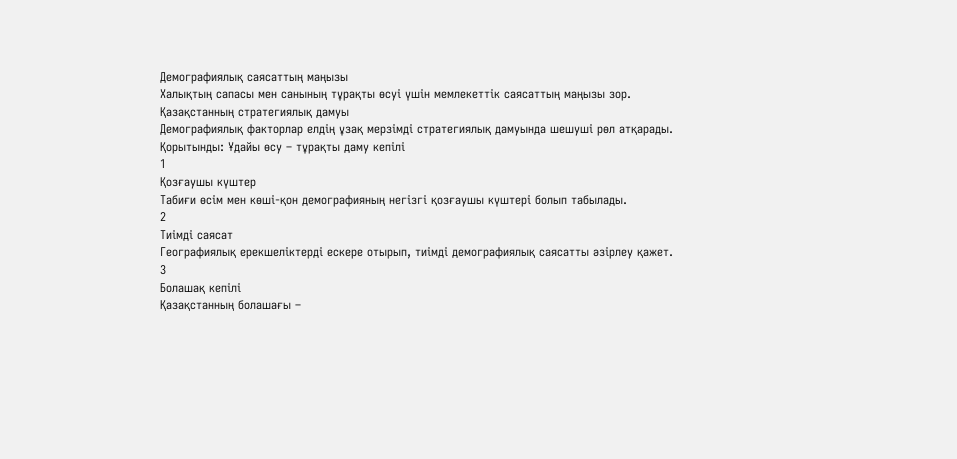Демографиялық саясаттың маңызы
Халықтың сапасы мен санының тұрақты өсуі үшін мемлекеттік саясаттың маңызы зор.
Қазақстанның стратегиялық дамуы
Демографиялық факторлар елдің ұзақ мерзімді стратегиялық дамуында шешуші рөл атқарады.
Қорытынды: Ұдайы өсу – тұрақты даму кепілі
1
Қозғаушы күштер
Табиғи өсім мен көші-қон демографияның негізгі қозғаушы күштері болып табылады.
2
Тиімді саясат
Географиялық ерекшеліктерді ескере отырып, тиімді демографиялық саясатты әзірлеу қажет.
3
Болашақ кепілі
Қазақстанның болашағы –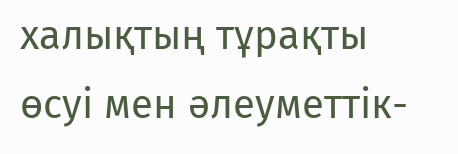халықтың тұрақты өсуі мен әлеуметтік-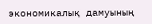экономикалық дамуының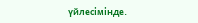үйлесімінде.